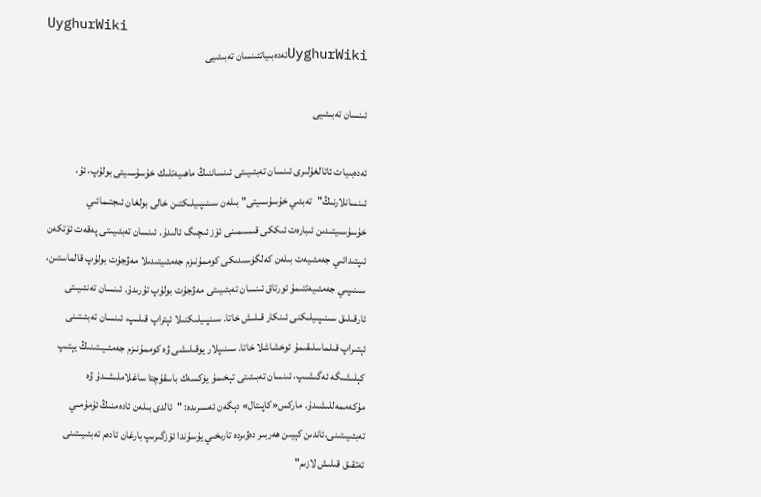UyghurWiki
UyghurWikiئەدەبىياتئىنسان تەبىئىيى

ئىنسان تەبىئىيى

ئەدەبىيات ئاتالغۇلىرى ئىنسان تەبئىيىتى ئىنساننىڭ ماھىيەتلىك خۇسۇسىيتى بولۇپ، ئۇ، ئىنسانلارنىڭ"تەبئىي خۇسۇسىيتى" بىلەن سىنىپىيلىكتىن خالى بولغان ئىجتىمائىي خۇسۇسىيتىدىن ئىبارەت ئىككى قىسىمىنى ئۆز ئىچىگ ئالىدۇ. ئىنسان تەبئىيىتى پەقەت ئۆتكەن ئىپتىدائىي جەمئىيەت بىلەن كەلگۈسىدىكى كوممۇنىزم جەمئىيتىدىلا مەۋجۇت بولۇپ قالماستىن، سىنىپىي جەمئىيەتتىمۇ ئورتاق ئىنسان تەبئىيىتى مەۋجۇت بولۇپ تۇرىدۇ. ئىنسان تەنئىيىتى ئارقىلىق سىنىپىيلىكنى ئىنكار قىلىش خاتا. سىنپىيلىكنىلا ئېتراپ قىلىپ، ئىنسان تەبئىتىنى ئېتىراپ قىلماسلىقىمۇ ئوخشاشلا خاتا. سىنىپلار يوقىلىشى ۋە كوممۇنىزم جەمئىيىتىنىڭ يېتىپ كېلىشىگە ئەگىشىپ، ئىنسان تەبىئىتى تېخىمۇ يۈكسەك باسقۇچتا ساغلاملىشىدۇ ۋە مۇكەممەللىشىدۇ. ماركس«كاپىتال» دېگەن ئەسىرىدە: "ئالدى بىلەن ئادەمنىڭ ئۇمۇمىي تەبئىيىتىنى،ئاندىن كېيىن ھەربىر دەۋىردە تارىخىي يۇسۇندا ئۆزگىرىپ بارغان ئادەم تەبئىيىتىنى تەتقىق قىلىش لازىم"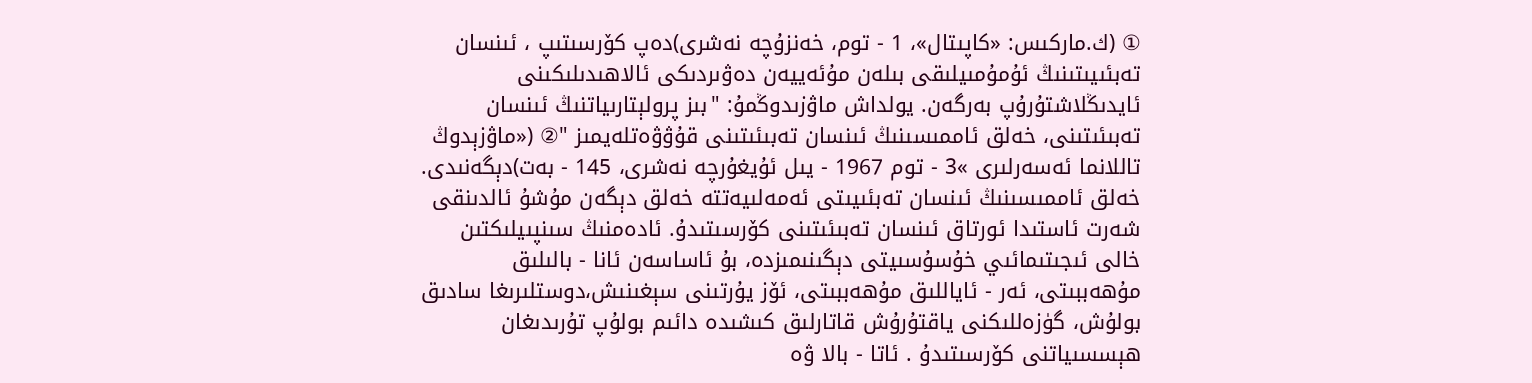① (ك.ماركىس: «كاپىتال»، 1 - توم، خەنزۇچە نەشرى)دەپ كۆرسىتىپ ، ئىنسان تەبئىيىتىنىڭ ئۇمۇمىيلىقى بىلەن مۇئەييەن دەۋىردىكى ئالاھىدىلىكىنى ئايدىڭلاشتۇرۇپ بەرگەن. يولداش ماۋزىدوڭمۇ: "بىز پرولېتارىياتنىڭ ئىنسان تەبىئىتىنى، خەلق ئاممىسىنىڭ ئىنسان تەبىئىتىنى قۇۋۋەتلەيمىز "② («ماۋزېدوڭ تاللانما ئەسەرلىرى »3 - توم 1967 - يىل ئۇيغۇرچە نەشرى، 145 - بەت)دېگەنىدى. خەلق ئاممىسىنىڭ ئىنسان تەبئىيىتى ئەمەلىيەتتە خەلق دېگەن مۇشۇ ئالدىنقى شەرت ئاستىدا ئورتاق ئىنسان تەبىئىتىنى كۆرسىتىدۇ. ئادەمنىڭ سىنپىيلىكتىن خالى ئىجىتىمائىي خۇسۇسىيتى دېگىنىمىزدە، بۇ ئاساسەن ئانا - بالىلىق مۇھەببىتى، ئەر - ئاياللىق مۇھەببىتى، ئۆز يۇرتىنى سېغىنىش،دوستلىرىغا سادىق بولۇش، گۈزەللىكنى ياقتۇرۇش قاتارلىق كىشىدە دائىم بولۇپ تۇرىدىغان ھېسسىياتنى كۆرسىتىدۇ . ئاتا - بالا ۋە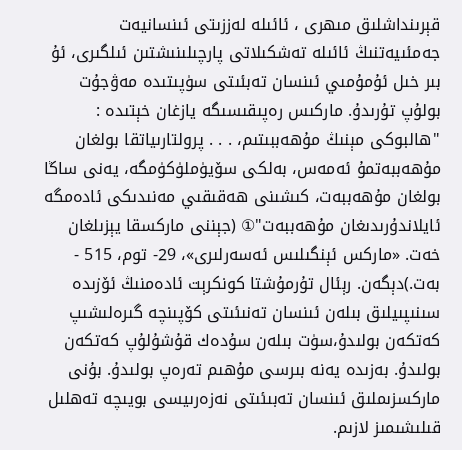قېرىنداشلىق مىھرى ، ئائىلە لەززىتى ئىنسانيەت جەمئىيەتنىڭ ئائىلە تەشكىلاتى پارچىلىنىشتىن ئىلگىرى، ئۇ بىر خىل ئۇمۇمىي ئىنسان تەبئىتى سۈپىتىدە مەۋجۇت بولۇپ تۇرىدۇ. ماركىس رەپىقىسىگە يازغان خېتىدە : "ھالبوكى مېنىڭ مۇھەببىتىم، . . . پرولتارىياتقا بولغان مۇھەببەتمۇ ئەمەس، بەلكى سۆيۈملۈكۈمگە، يەنى ساڭا بولغان مۇھەببەت، كىشىنى ھەقىقىي مەنىدىكى ئادەمگە ئايلاندۇرىدىغان مۇھەببەت"① (جېننى ماركسقا يېزىلغان خەت. «ماركس ئېنگىلىس ئەسەرلىرى»، 29- توم، 515 - بەت.)دېگەن. رېئال تۇرمۇشتا كونكرېت ئادەمنىڭ ئۆزىدە سىنىپىيلىق بىلەن ئىنسان تەنىئىتى كۆپىنچە گىرەلىشىپ كەتكەن بولىدۇ،سۈت بىلەن سۇدەك قۇشۇلۇپ كەتكەن بولىدۇ. بەزىدە يەنە بىرسى مۇھىم تەرەپ بولىدۇ. بۇنى ماركسزىملىق ئىنسان تەبىئىتى نەزەرىيسى بويىچە تەھلىل قىلىشىمىز لازىم.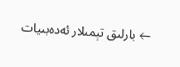← بارلىق تېمىلار ئەدەبىيات